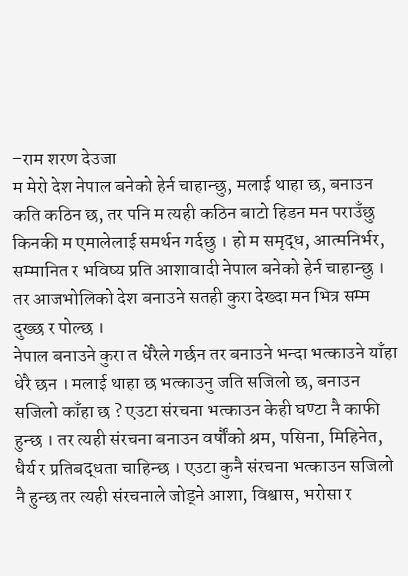–राम शरण देउजा
म मेरो देश नेपाल बनेको हेर्न चाहान्छु, मलाई थाहा छ, बनाउन कति कठिन छ, तर पनि म त्यही कठिन बाटो हिडन मन पराउँछु किनकी म एमालेलाई समर्थन गर्दछु । हो म समृद्ध, आत्मनिर्भर, सम्मानित र भविष्य प्रति आशावादी नेपाल बनेको हेर्न चाहान्छु । तर आजभोलिको देश बनाउने सतही कुरा देख्दा मन भित्र सम्म दुख्छ र पोल्छ ।
नेपाल बनाउने कुरा त धेरैले गर्छन तर बनाउने भन्दा भत्काउने याँहा धेरै छन । मलाई थाहा छ भत्काउनु जति सजिलो छ, बनाउन सजिलो काँहा छ ? एउटा संरचना भत्काउन केही घण्टा नै काफी हुन्छ । तर त्यही संरचना बनाउन वर्षौंको श्रम, पसिना, मिहिनेत, धैर्य र प्रतिबद्धता चाहिन्छ । एउटा कुनै संरचना भत्काउन सजिलो नै हुन्छ तर त्यही संरचनाले जोड्ने आशा, विश्वास, भरोसा र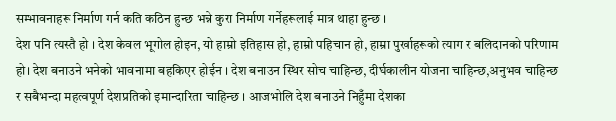सम्भावनाहरू निर्माण गर्न कति कठिन हुन्छ भन्ने कुरा निर्माण गर्नेहरूलाई मात्र थाहा हुन्छ ।
देश पनि त्यस्तै हो । देश केवल भूगोल होइन, यो हाम्रो इतिहास हो, हाम्रो पहिचान हो, हाम्रा पुर्खाहरूको त्याग र बलिदानको परिणाम हो। देश बनाउने भनेको भावनामा बहकिएर होईन । देश बनाउन स्थिर सोच चाहिन्छ, दीर्घकालीन योजना चाहिन्छ,अनुभव चाहिन्छ र सबैभन्दा महत्वपूर्ण देशप्रतिको इमान्दारिता चाहिन्छ । आजभोलि देश बनाउने निहुँमा देशका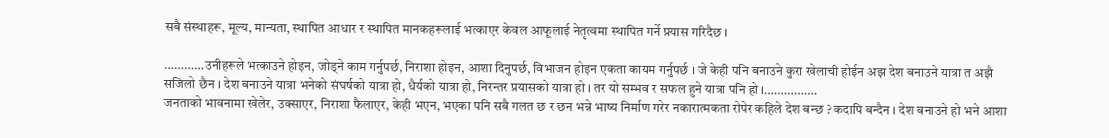सबै संस्थाहरू, मूल्य, मान्यता, स्थापित आधार र स्थापित मानकहरूलाई भत्काएर केवल आफूलाई नेतृत्वमा स्थापित गर्ने प्रयास गरिदैछ ।

…………उनीहरूले भत्काउने होइन, जोड्ने काम गर्नुपर्छ, निराशा होइन, आशा दिनुपर्छ, विभाजन होइन एकता कायम गर्नुपर्छ । जे केही पनि बनाउने कुरा खेलाची होईन अझ देश बनाउने यात्रा त अझै सजिलो छैन । देश बनाउने यात्रा भनेको संघर्षको यात्रा हो, धैर्यको यात्रा हो, निरन्तर प्रयासको यात्रा हो । तर यो सम्भव र सफल हुने यात्रा पनि हो ।…………….
जनताको भावनामा खेलेर, उक्साएर, निराशा फैलाएर, केही भएन, भएका पनि सबै गलत छ र छन भन्ने भाष्य निर्माण गरेर नकारात्मकता रोपेर कहिले देश बन्छ ? कदापि बन्दैन । देश बनाउने हो भने आशा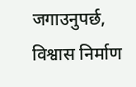जगाउनुपर्छ, विश्वास निर्माण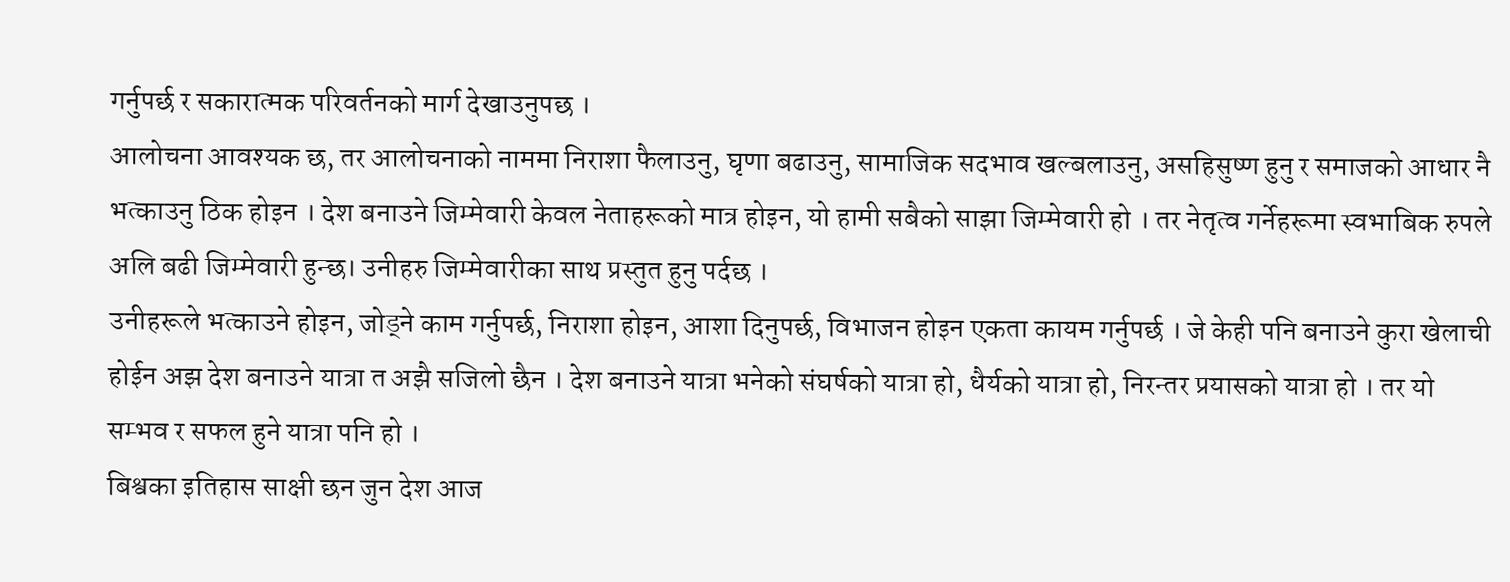गर्नुपर्छ र सकारात्मक परिवर्तनको मार्ग देखाउनुपछ ।
आलोचना आवश्यक छ, तर आलोचनाको नाममा निराशा फैलाउनु, घृणा बढाउनु, सामाजिक सदभाव खल्बलाउनु, असहिसुष्ण हुनु र समाजको आधार नै भत्काउनु ठिक होइन । देश बनाउने जिम्मेवारी केवल नेताहरूको मात्र होइन, यो हामी सबैको साझा जिम्मेवारी हो । तर नेतृत्व गर्नेहरूमा स्वभाबिक रुपले अलि बढी जिम्मेवारी हुन्छ। उनीहरु जिम्मेवारीका साथ प्रस्तुत हुनु पर्दछ ।
उनीहरूले भत्काउने होइन, जोड्ने काम गर्नुपर्छ, निराशा होइन, आशा दिनुपर्छ, विभाजन होइन एकता कायम गर्नुपर्छ । जे केही पनि बनाउने कुरा खेलाची होईन अझ देश बनाउने यात्रा त अझै सजिलो छैन । देश बनाउने यात्रा भनेको संघर्षको यात्रा हो, धैर्यको यात्रा हो, निरन्तर प्रयासको यात्रा हो । तर यो सम्भव र सफल हुने यात्रा पनि हो ।
बिश्वका इतिहास साक्षी छन जुन देश आज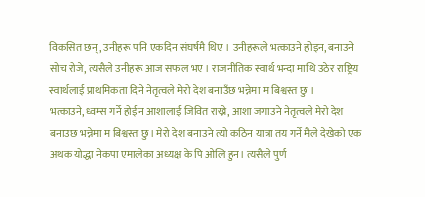विकसित छन्, उनीहरू पनि एकदिन संघर्षमै थिए । उनीहरूले भत्काउने होइन, बनाउने सोच रोजे, त्यसैले उनीहरू आज सफल भए । राजनीतिक स्वार्थ भन्दा माथि उठेर राष्ट्रिय स्वार्थलाई प्राथमिकता दिने नेतृत्वले मेरो देश बनाउँछ भन्नेमा म बिश्वस्त छु ।
भत्काउने, ध्वम्स गर्ने होईन आशालाई जिवित राख्ने, आशा जगाउने नेतृत्वले मेरो देश बनाउछ भन्नेमा म बिश्वस्त छु। मेरो देश बनाउने त्यो कठिन यात्रा तय गर्ने मैले देखेको एक अथक योद्धा नेकपा एमालेका अध्यक्ष के पि ओलि हुन। त्यसैले पुर्ण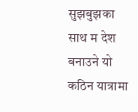सुझबुझका साथ म देश बनाउने यो कठिन यात्रामा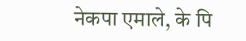नेकपा एमाले, के पि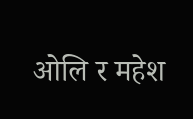ओलि र महेश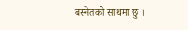बस्नेतको साथमा छु ।